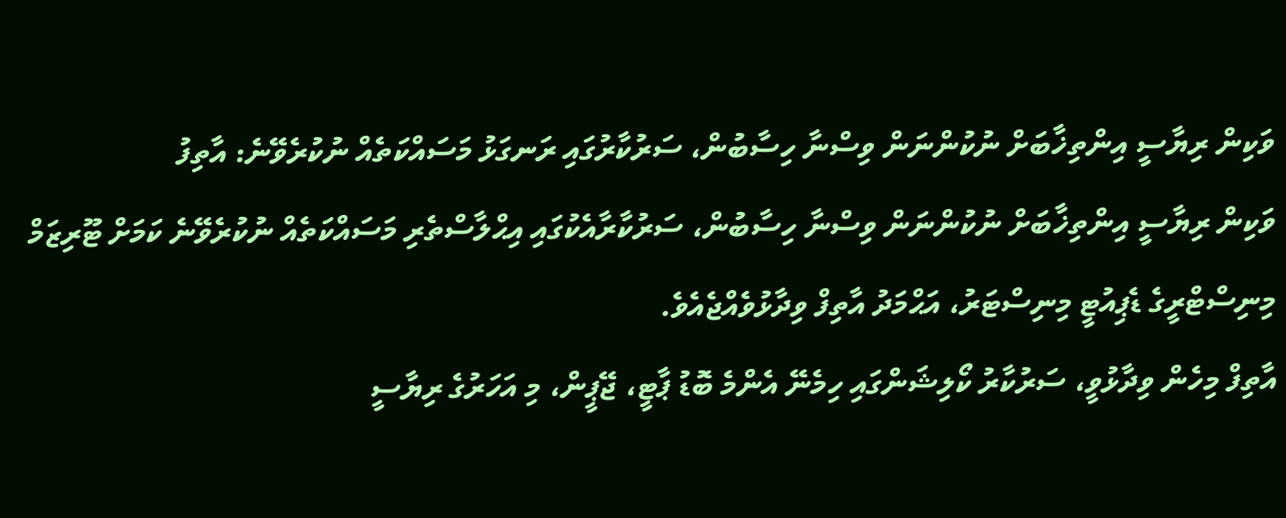ވަކިން ރިޔާސީ އިންތިޚާބަށް ނުކުންނަން ވިސްނާ ހިސާބުން، ސަރުކާރުގައި ރަނގަޅު މަސައްކަތެއް ނުކުރެވޭނެ: އާތިފު
ވަކިން ރިޔާސީ އިންތިޚާބަށް ނުކުންނަން ވިސްނާ ހިސާބުން، ސަރުކާރާއެކުގައި އިޙްލާސްތެރި މަސައްކަތެއް ނުކުރެވޭނެ ކަމަށް ޓޫރިޒަމް މިނިސްޓްރީގެ ޑެޕިއުޓީ މިނިސްޓަރު، އަޙްމަދު އާތިފް ވިދާޅުވެއްޖެއެވެ.
އާތިފް މިހެން ވިދާޅުވީ، ސަރުކާރު ކޯލިޝަންގައި ހިމެނޭ އެންމެ ބޮޑު ޕާޓީ، ޖޭޕީން، މި އަހަރުގެ ރިޔާސީ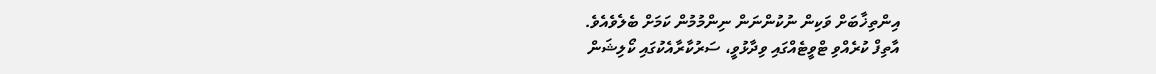އިންތިޚާބަށް ވަކިން ނުކުންނަން ނިންމުމުން ކަމަށް ބެލެވެއެވެ.
އާތިފް ކުރެއްވި ޓްވީޓެއްގައި ވިދާޅުވީ، ސަރުކާރާއެކުގައި ކޯލިޝަން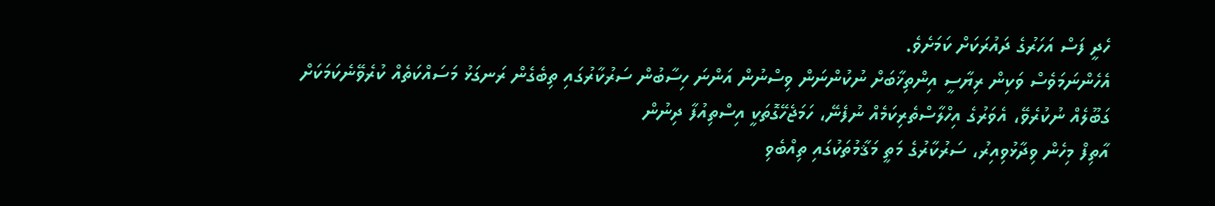ހެދީ ފަސް އަހަރުގެ ދައުރަކަށް ކަމަށެވެ.
އެހެންނަމަވެސް ވަކިން ރިޔާސީ އިންތިޚާބަށް ނުކުންނަން ވިސްނުން އަންނަ ހިސާބުން ސަރުކާރުގައި ތިބެގެން ރަނގަޅު މަސައްކަތެއް ކުރެވޭނެކަމަކަށް ގަބޫލެއް ނުކުރެވޭ، އެވަރުގެ އިހްލާސްތެރިކަމެއް ނުފެނޭ، ހަމަޖެހޭގޮތަކީ އިސްތިއުފާ ދިނުން
އާތިފް މިހެން ވިދާޅުވިއިރު، ސަރުކާރުގެ މަތީ މަޤާމުތަކުގައި ތިއްބެވި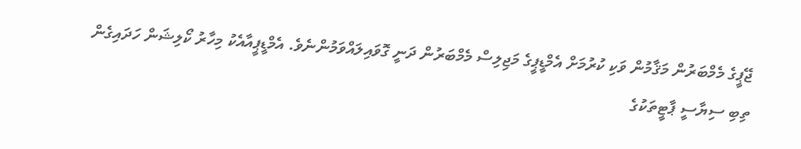ޖޭޕީގެ މެމްބަރުން މަޤާމުން ވަކި ކުރުމަށް އެމްޑީޕީގެ މަޖިލިސް މެމްބަރުން ދަނީ ގޮވައިލައްވަމުންނެވެ. އެމްޑީޕީއާއެކު މިހާރު ކޯލިޝަން ހަދައިގެން ތިބި ސިޔާސީ ޕާޓީތަކުގެ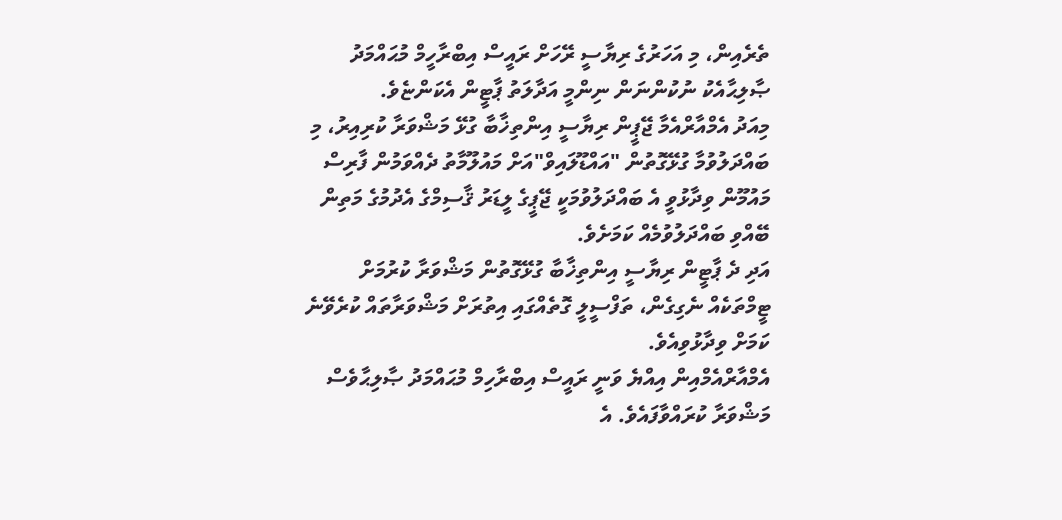ތެރެއިން، މި އަހަރުގެ ރިޔާސީ ރޭހަށް ރައީސް އިބްރާހީމް މުޙައްމަދު ޞާލިޙާއެކު ނުކުންނަން ނިންމީ އަދާލަތު ޕާޓީން އެކަންޏެވެ.
މިއަދު އެމްއާރްއެމާ ޖޭޕީން ރިޔާސީ އިންތިޚާބާ ގުޅޭ މަޝްވަރާ ކުރިއިރު، މި ބައްދަލުވުމާ ގުޅޭގޮތުން "އައްޑޫލައިވް"އަށް މައުލޫމާތު ދެއްވަމުން ފާރިސް މައުމޫން ވިދާޅުވީ އެ ބައްދަލުވުމަކީ ޖޭޕީގެ ލީޑަރު ޤާސިމްގެ އެދުމުގެ މަތިން ބޭއްވި ބައްދަލުވުމެއް ކަމަށެވެ.
އަދި ދެ ޕާޓީން ރިޔާސީ އިންތިޚާބާ ގުޅޭގޮތުން މަޝްވަރާ ކުރުމަށް ޓީމްތަކެއް ނެގިގެން، ތަފްސީލީ ގޮތެއްގައި އިތުރަށް މަޝްވަރާތައް ކުރެވޭނެ ކަމަށް ވިދާޅުވިއެވެ.
އެމްއާރްއެމްއިން އިއްޔެ ވަނީ ރައީސް އިބްރާހިމް މުޙައްމަދު ޞާލިޙާވެސް މަޝްވަރާ ކުރައްވާފައެވެ. އެ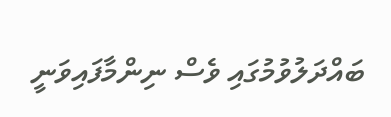ބައްދަލުވުމުގައި ވެސް ނިންމާފައިވަނީ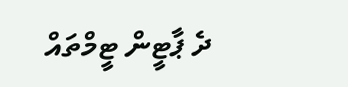ދެ ޕާޓީން ޓީމްތައް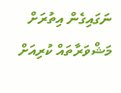ނަގައިގެން އިތުރަށް މަޝްވަރާތައް ކުރިއަށް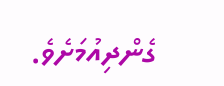ގެންދިއުމަށެވެ.